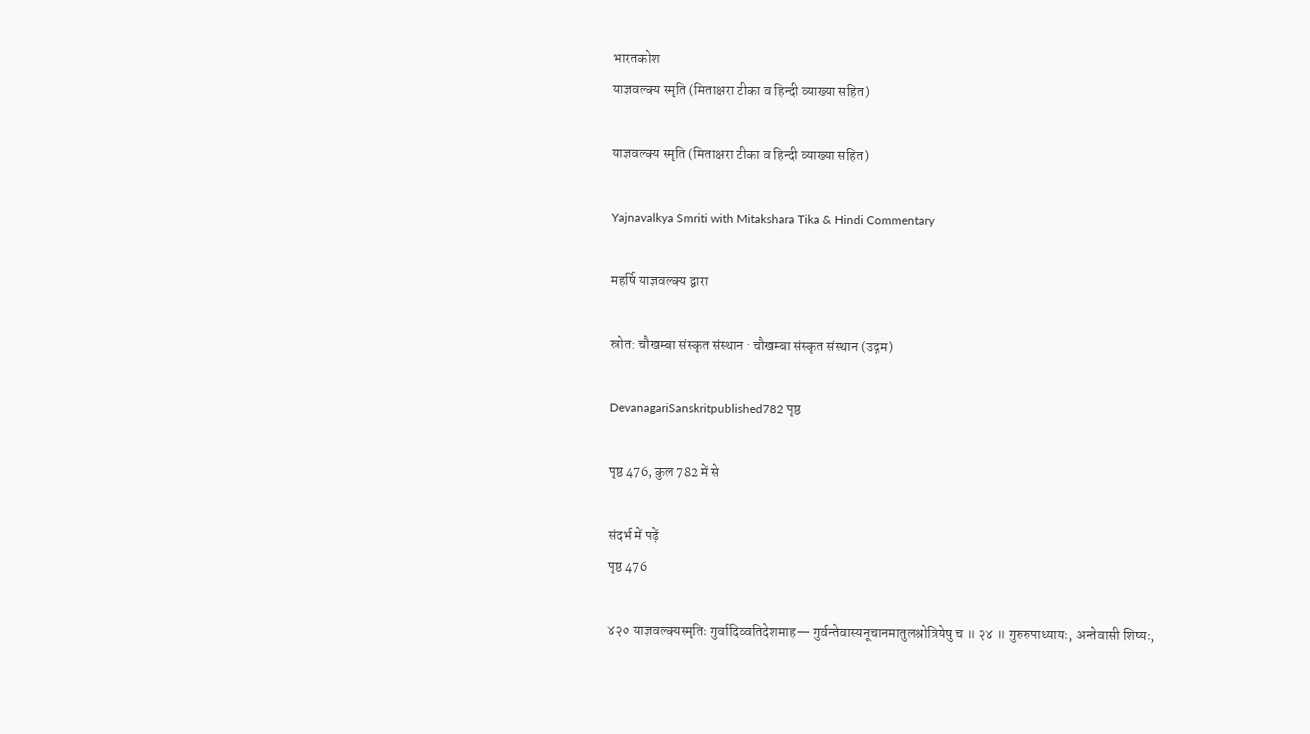भारतकोश
याज्ञवल्क्य स्मृति (मिताक्षरा टीका व हिन्दी व्याख्या सहित)

याज्ञवल्क्य स्मृति (मिताक्षरा टीका व हिन्दी व्याख्या सहित)

Yajnavalkya Smriti with Mitakshara Tika & Hindi Commentary

महर्षि याज्ञवल्क्य द्वारा

स्रोत: चौखम्बा संस्कृत संस्थान · चौखम्बा संस्कृत संस्थान (उद्गम)

DevanagariSanskritpublished782 पृष्ठ

पृष्ठ 476, कुल 782 में से

संदर्भ में पढ़ें
पृष्ठ 476

४२० याज्ञवल्क्यस्मृतिः गुर्वादिव्वतिदेशमाह— गुर्वन्तेवास्यनूचानमातुलश्रोत्रियेषु च ॥ २४ ॥ गुरुरुपाध्यायः, अन्तेवासी शिष्यः,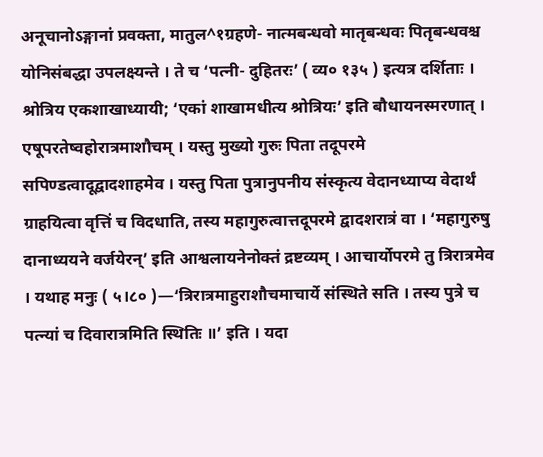अनूचानोऽङ्गानां प्रवक्ता, मातुल^१ग्रहणे- नात्मबन्धवो मातृबन्धवः पितृबन्धवश्च योनिसंबद्धा उपलक्ष्यन्ते । ते च ‘पत्नी- दुहितरः’ ( व्य० १३५ ) इत्यत्र दर्शिताः । श्रोत्रिय एकशाखाध्यायी; ‘एकां शाखामधीत्य श्रोत्रियः’ इति बौधायनस्मरणात् । एषूपरतेष्वहोरात्रमाशौचम् । यस्तु मुख्यो गुरुः पिता तदूपरमे सपिण्डत्वादूद्वादशाहमेव । यस्तु पिता पुत्रानुपनीय संस्‍कृत्य वेदानध्याप्य वेदार्थं ग्राहयित्वा वृत्तिं च विदधाति, तस्य महागुरुत्वात्तदूपरमे द्वादशरात्रं वा । ‘महागुरुषु दानाध्ययने वर्जयेरन्’ इति आश्वलायनेनोक्तं द्रष्टव्यम् । आचार्योपरमे तु त्रिरात्रमेव । यथाह मनुः ( ५।८० )—‘त्रिरात्रमाहुराशौचमाचार्ये संस्थिते सति । तस्य पुत्रे च पत्न्यां च दिवारात्रमिति स्थितिः ॥’ इति । यदा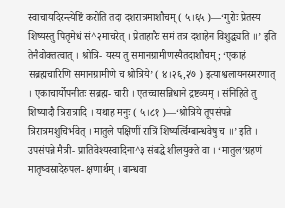स्वाचार्यादेरन्त्येष्टिं करोति तदा दशरात्रमाशौचम् ( ५।६५ )—‘गुरोः प्रेतस्य शिष्यस्तु पितृमेधं सं^२माचरेत् । प्रेताहारैः समं तत्र दशाहेन विशुद्ध्यति ॥’ इति तेनैवोक्तत्वात् । श्रोत्रि- यस्य तु समानग्रामीणस्यैतदाशौचम्; ‘एकाहं सब्रह्मचारिणि समानग्रामीणे च श्रोत्रिये’ ( ४।२६,२७ ) इत्याश्वलायनस्मरणात् । एकाचार्योपनीतः सब्रह्म- चारी । एतच्चासन्निधाने द्रष्टव्यम् । संनिहिते तु शिष्यादौ त्रिरात्रादि । यथाह मनुः ( ५।८१ )—‘श्रोत्रिये तूपसंपन्ने त्रिरात्रमशुचिर्भवेत् । मातुले पक्षिणीं रात्रिं शिष्यर्त्विग्बान्धवेषु च ॥’ इति । उपसंपन्ने मैत्री- प्रातिवेश्यस्वादिना^३ संबद्धे शीलयुक्ते वा । ‘मातुल’ग्रहणं मातृष्वस्रादेरुपल- क्षणार्थम् । बान्धवा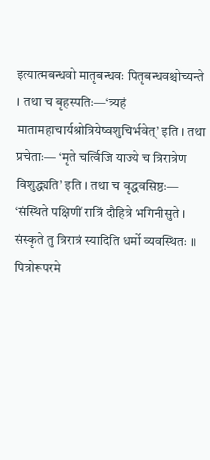इत्यात्मबन्धवो मातृबन्धवः पितृबन्धवश्चोच्यन्ते । तथा च बृहस्पतिः—‘त्र्यहं मातामहाचार्यश्रोत्रियेष्वशुचिर्भवेत्’ इति । तथा प्रचेताः— ‘मृते चर्त्विजि याज्ये च त्रिरात्रेण विशुद्ध्यति’ इति । तथा च वृद्धवसिष्ठः— ‘संस्थिते पक्षिणीं रात्रिं दौहित्रे भगिनीसुते । संस्कृते तु त्रिरात्रं स्यादिति धर्मो व्यवस्थितः ॥ पित्रोरूपरमे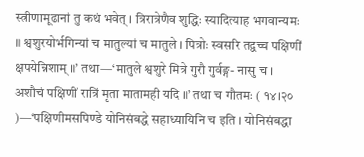स्त्रीणामूढानां तु कथं भवेत् । त्रिरात्रेणैव शुद्धिः स्यादित्याह भगवान्यमः ॥ श्वशुरयोर्भगिन्यां च मातुल्यां च मातुले । पित्रोः स्वसरि तद्वच्च पक्षिणीं क्षपयेन्निशाम् ॥’ तथा—‘मातुले श्वशुरे मित्रे गुरौ गुर्वङ्ग- नासु च । अशौचं पक्षिणीं रात्रिं मृता मातामही यदि ॥’ तथा च गौतमः ( १४।२० )—‘पक्षिणीमसपिण्डे योनिसंबद्धे सहाध्यायिनि च इति । योनिसंबद्धा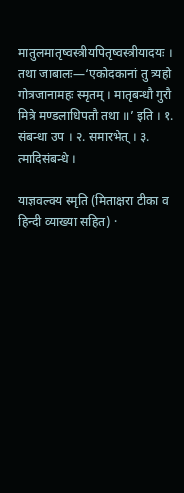मातुलमातृष्वस्त्रीयपितृष्वस्त्रीयादयः । तथा जाबालः—‘एकोदकानां तु त्र्यहो गोत्रजानामहः स्मृतम् । मातृबन्धौ गुरौ मित्रे मण्डलाधिपतौ तथा ॥’ इति । १. संबन्धा उप । २. समारभेत् । ३. त्मादिसंबन्धे ।

याज्ञवल्क्य स्मृति (मिताक्षरा टीका व हिन्दी व्याख्या सहित) ·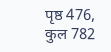पृष्ठ 476, कुल 782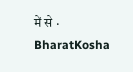में से · BharatKosha